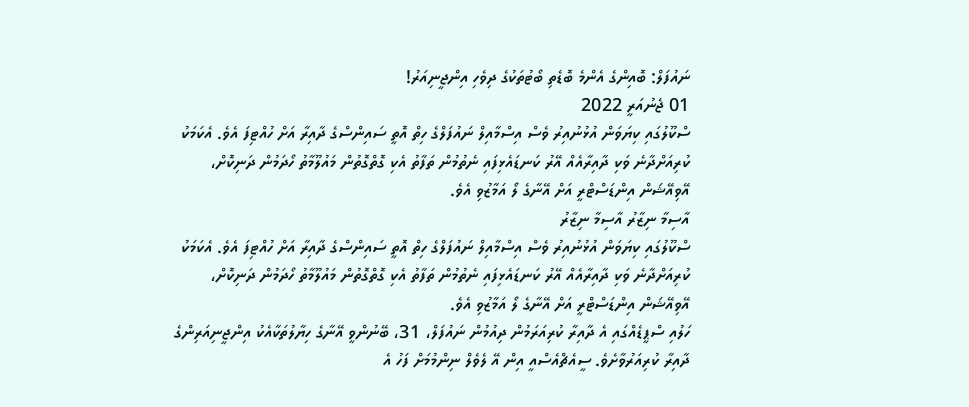ނައުފަލް: ބޮއިންގެ އެންމެ ބޮޑެތި ބޯޓުތަކުގެ ދިވެހި އިންޖީނިއަރު!
01 ޖެނުއަރީ 2022
ސްކޫލުގައި ކިޔަވަން އުޅުނުއިރު ވެސް އިސްމާއިލް ނައުފަލްގެ ހިތް އޮތީ ސައިންސްގެ ދާއިރާ އަށް ހުއްޓިފަ އެވެ. އެކަމަކު ކުރިއަށްދާނެ ވަކި ދާއިރާއެއް އޭރު ކަނޑައެޅިފައި ނެތުމުން ތަފާތު އެކި ގޮތްގޮތުން މައުލޫމާތު ހޯދަމުން ދަނިކޮށް، އޭވިއޭޝަން އިންޑަސްޓްރީ އަށް އޭނާގެ ލޯ އަމާޒުވި އެވެ.
އާސިމާ ނިޒާރު އާސިމާ ނިޒާރު
ސްކޫލުގައި ކިޔަވަން އުޅުނުއިރު ވެސް އިސްމާއިލް ނައުފަލްގެ ހިތް އޮތީ ސައިންސްގެ ދާއިރާ އަށް ހުއްޓިފަ އެވެ. އެކަމަކު ކުރިއަށްދާނެ ވަކި ދާއިރާއެއް އޭރު ކަނޑައެޅިފައި ނެތުމުން ތަފާތު އެކި ގޮތްގޮތުން މައުލޫމާތު ހޯދަމުން ދަނިކޮށް، އޭވިއޭޝަން އިންޑަސްޓްރީ އަށް އޭނާގެ ލޯ އަމާޒުވި އެވެ.
ހަލުއި ސްޕީޑެއްގައި އެ ދާއިރާ ކުރިއަރަމުން ދިއުމުން ނައުފަލް، 31، ބޭނުންވީ އޭނާގެ ހިޔާލުތަކާއެކު އިންޖީނިއަރިންގެ ދާއިރާ ކުރިއަރުވާށެވެ. ސީއެޗްއެސްއީ އިން އޭ ލެވެލް ނިންމުމަށް ފަހު އެ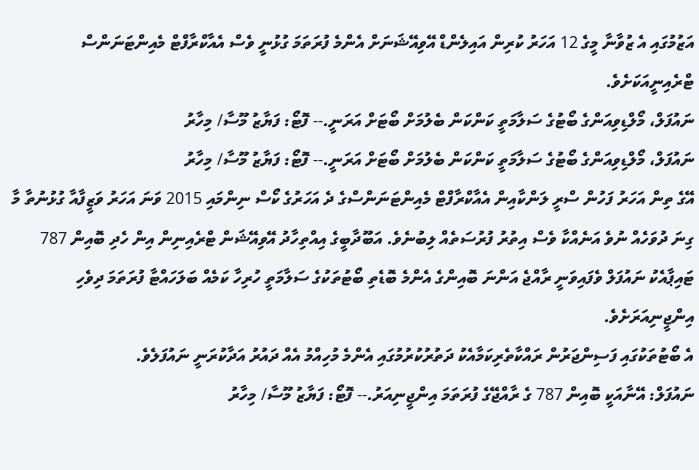އަޒުމުގައި އެ ޒުވާނާ މީގެ 12 އަހަރު ކުރިން އައިލެންޑް އޭވިއޭޝަނަށް އެންމެ ފުރަތަމަ ގުޅުނީ ވެސް އެއާކްރާފްޓް މެއިންޓަނަންސް ޓްރެއިނީއަކަށެވެ.
ނައުފަލް، މޯލްޑިވިއަންގެ ބޯޓުގެ ސަލާމަތީ ކަންކަން ބެލުމަށް ބޯޓަށް އަރަނީ.-- ފޮޓޯ: ފަޔާޒު މޫސާ/ މިހާރު
ނައުފަލް، މޯލްޑިވިއަންގެ ބޯޓުގެ ސަލާމަތީ ކަންކަން ބެލުމަށް ބޯޓަށް އަރަނީ.-- ފޮޓޯ: ފަޔާޒު މޫސާ/ މިހާރު
އޭގެ ތިން އަހަރު ފަހުން ސްރީ ލަންކާއިން އެއާކްރާފްޓް މެއިންޓަނަންސްގެ ދެ އަހަރުގެ ކޯސް ނިންމައި 2015 ވަނަ އަހަރު ވަޒީފާއާ ގުޅުނުތާ މާ ގިނަ ދުވަހެއް ނުވެ އަނެއްކާ ވެސް އިތުރު ފުރުސަތެއް ލިބުނެވެ. އަބޫދާބީގެ އިއްތިހާދު އޭވިއޭޝަން ޓްރެއިނިން އިން ހެދި ބޮއިން 787 ޓައިޕާއެކު ނައުފަލް ވެފައިވަނީ ރާއްޖެ އަންނަ ބޮއިންގެ އެންމެ ބޮޑެތި ބޯޓުތަކުގެ ސަލާމަތީ ހުރިހާ ކަމެއް ބަލަހައްޓާ ފުރަތަމަ ދިވެހި އިންޖީނިއަރަށެވެ.
އެ ބޯޓުތަކުގައި ފަސިންޖަރުން ރައްކާތެރިކަމާއެކު ދަތުރުކުރުމުގައި އެންމެ މުހިއްމު އެއް ދައުރު އަދާކުރަނީ ނައުފަލެވެ.
ނައުފަލް: އޭނާއަކީ ބޮއިން 787 ގެ ރާއްޖޭގެ ފުރަތަމަ އިންޖީނިއަރު.-- ފޮޓޯ: ފަޔާޒު މޫސާ/ މިހާރު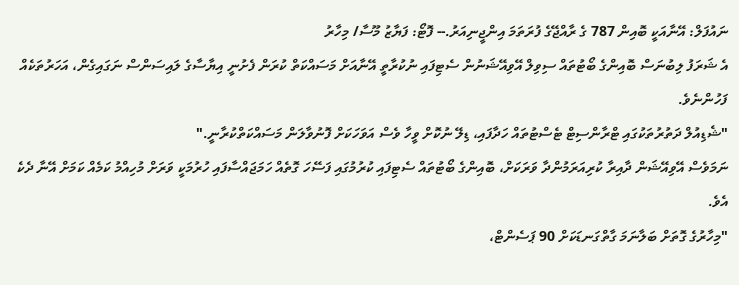ނައުފަލް: އޭނާއަކީ ބޮއިން 787 ގެ ރާއްޖޭގެ ފުރަތަމަ އިންޖީނިއަރު.-- ފޮޓޯ: ފަޔާޒު މޫސާ/ މިހާރު
އެ ޝަރަފު ލިބުނަސް ބޮއިންގެ ބޯޓުތައް ސިވިލް އޭވިއޭޝަނުން ސެޓިފައި ނުކުރާތީ އޭނާއަށް މަސައްކަތް ކުރަން ފެށުނީ އިޔާސާގެ ލައިސަންސް ނަގައިގެން، އަހަރުތަކެއް ފަހުންނެވެ.
"ޝެޑިއުލް ދަތުރުތަކުގައި ޓްރާންސިޓް ޓެސްޓުތައް ހަދާފައި، ޑިލޭ ނުކޮށް ވީހާ ވެސް އަވަހަކަށް ފޮނުވާލަން މަސައްކަތްކުރާނީ."
ނަމަވެސް އޭވިއޭޝަން ދާއިރާ ކުރިއަރަމުންދާ ވަރަކަށް، ބޮއިންގެ ބޯޓުތައް ސެޓިފައި ކުރުމުގައި ފަސޭހަ ގޮތެއް ހަމަޖައްސާފައި ހުރުމަކީ ވަރަށް މުހިއްމު ކަމެއް ކަމަށް އޭނާ ދެކެ އެވެ.
"މިހާރުގެ ގޮތަށް ބަލާނަމަ ގާތްގަނޑަކަށް 90 ޕަސެންޓް،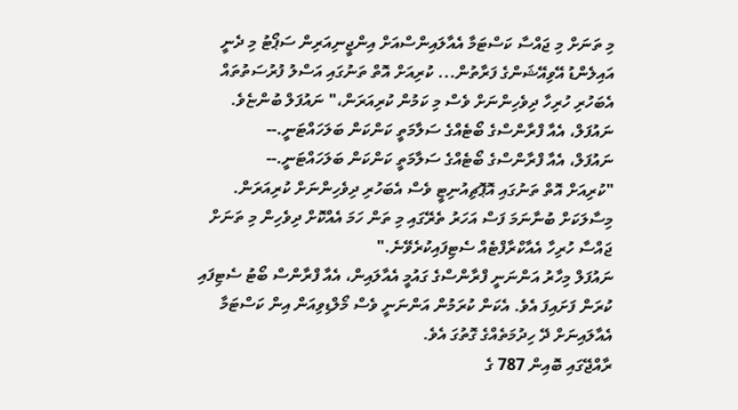މި ތަނަށް މި ޖައްސާ ކަސްޓަމާ އެއާލައިންސްއަށް އިންޖީނިއަރިން ސަޕޯޓު މި ދެނީ އައިލެންޑު އޭވިއޭޝަންގެ ފަރާތުން... ކުރިއަށް އޮތް ތަނުގައި އަސްލު ފުރުސަތުތައް އެބަހުރި ހުރިހާ ދިވެހިންނަށް ވެސް މި ކަމުން ކުރިއަރަން،" ނައުފަލް ބުންޏެވެ.
ނައުފަލް، އެއާ ފްރާންސްގެ ބޯޓެއްގެ ސަލާމަތީ ކަންކަން ބަލަހައްޓަނީ.--
ނައުފަލް، އެއާ ފްރާންސްގެ ބޯޓެއްގެ ސަލާމަތީ ކަންކަން ބަލަހައްޓަނީ.--
"ކުރިއަށް އޮތް ތަނުގައި އޮޕޮޗިއުނިޓީ ވެސް އެބަހުރި ދިވެހިންނަށް ކުރިއަރަން. މިސާލަކަށް ބުނާނަމަ ފަސް އަހަރު ތެރޭގައި މި ތަން ހަމަ އެއްކޮށް ދިވެހިން މި ތަނަށް ޖައްސާ ހުރިހާ އެއާކްރާފްޓެއް ސެޓިފައިކުރެވޭނެ."
ނައުފަލް މިހާރު އަންނަނީ ފްރާންސްގެ ގައުމީ އެއާލައިން، އެއާ ފްރާންސް ބޯޓު ސެޓިފައި ކުރަން ފަށައިފަ އެވެ. އެކަން ކުރަމުން އަންނަނީ ވެސް މޯލްޑިވިއަން އިން ކަސްޓަމާ އެއާލައިނަށް ދޭ ހިދުމަތެއްގެ ގޮތުގަ އެވެ.
ރާއްޖޭގައި ބޮއިން 787 ގެ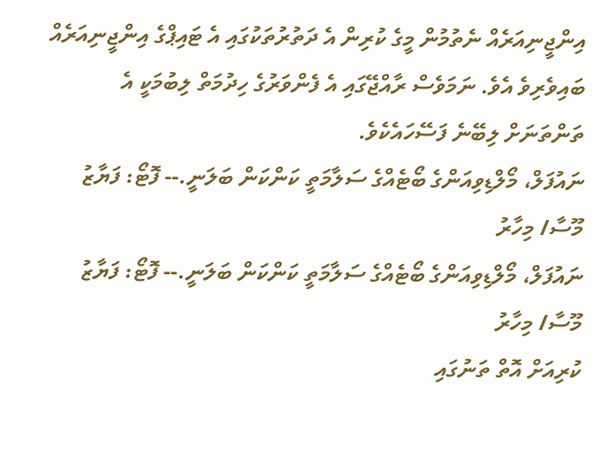އިންޖީނިއަރެއް ނެތުމުން މީގެ ކުރިން އެ ދަތުރުތަކުގައި އެ ޓައިޕްގެ އިންޖީނިއަރެއް ބައިވެރިވެ އެވެ. ނަމަވެސް ރާއްޖޭގައި އެ ފެންވަރުގެ ހިދުމަތް ލިބުމަކީ އެ ތަންތަނަށް ލިބޭނެ ފަސޭހައެކެވެ.
ނައުފަލް، މޯލްޑިވިއަންގެ ބޯޓެއްގެ ސަލާމަތީ ކަންކަން ބަލަނީ.-- ފޮޓޯ: ފަޔާޒު މޫސާ/ މިހާރު
ނައުފަލް، މޯލްޑިވިއަންގެ ބޯޓެއްގެ ސަލާމަތީ ކަންކަން ބަލަނީ.-- ފޮޓޯ: ފަޔާޒު މޫސާ/ މިހާރު
ކުރިއަށް އޮތް ތަނުގައި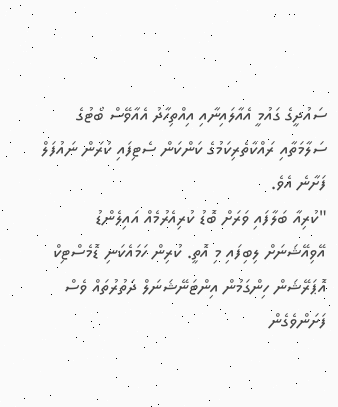ސައުދީގެ ގައުމީ އެއާލައިނާއި އިއްތިހާދު އެއާވޭސް ބޯޓުގެ ސަލާމަތާއި ރައްކާތެރިކަމުގެ ކަންކަން ސެޓިފައި ކުރަން ނައުފަލް ފަށާނެ އެވެ.
"ކުރިއާ ބަލާފައި ވަރަށް ބޮޑު ކުރިއެރުމެއް އައިލެންޑު އޭވިއޭޝަނަށް ލިބިފައި މި އޮތީ. ކުރިން ހަމައެކަނި ޑޮމެސްޓިކް އޮޕަރޭޝަން ހިންގަމުން އިންޓަނޭޝަނަލް ދަތުރުތައް ވެސް ފަށަންވެގެން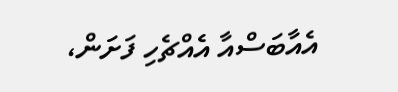އެއާބަސްއާ އެއްޗެހި ފަށަން،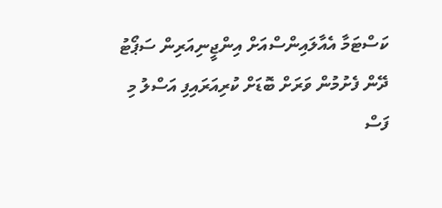ކަސްޓަމާ އެއާލައިންސްއަށް އިންޖީނިއަރިން ސަޕޯޓު ދޭން ފެށުމުން ވަރަށް ބޮޑަށް ކުރިއަރައިފި އަސްލު މި ފަސް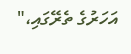އަހަރުގެ ތެރޭގައި،"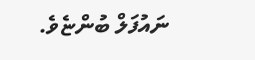ނައުފަލް ބުންޏެވެ.